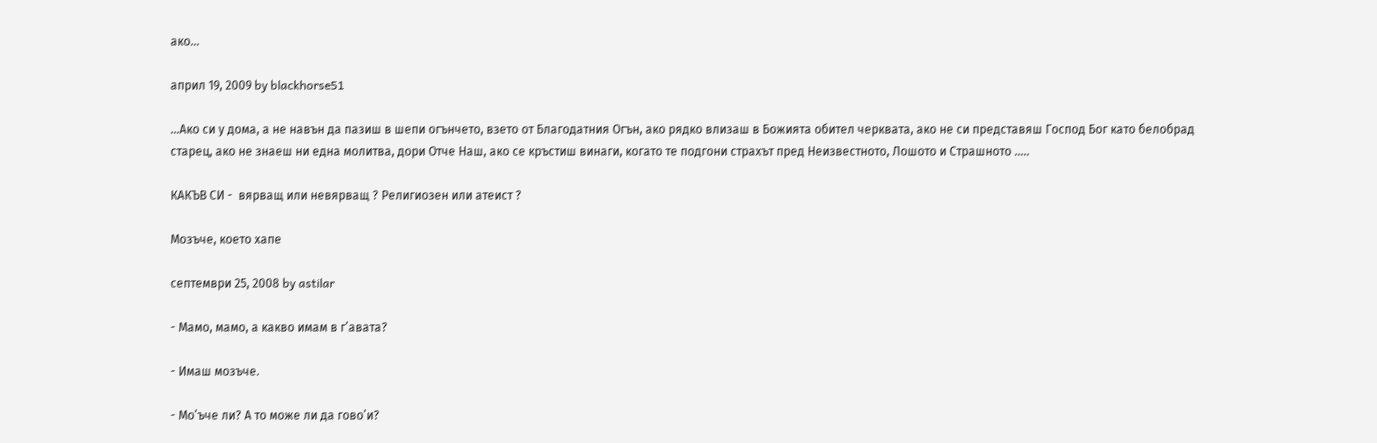ако…

април 19, 2009 by blackhorse51

…Ако си у дома, а не навън да пазиш в шепи огънчето, взето от Благодатния Огън, ако рядко влизаш в Божията обител черквата, ако не си представяш Господ Бог като белобрад старец, ако не знаеш ни една молитва, дори Отче Наш, ако се кръстиш винаги, когато те подгони страхът пред Неизвестното, Лошото и Страшното …..

КАКЪВ СИ -  вярващ или невярващ ? Религиозен или атеист ?

Мозъче, което хапе

септември 25, 2008 by astilar

- Мамо, мамо, а какво имам в г’авата?

- Имаш мозъче.

- Мо’ъче ли? А то може ли да гово’и?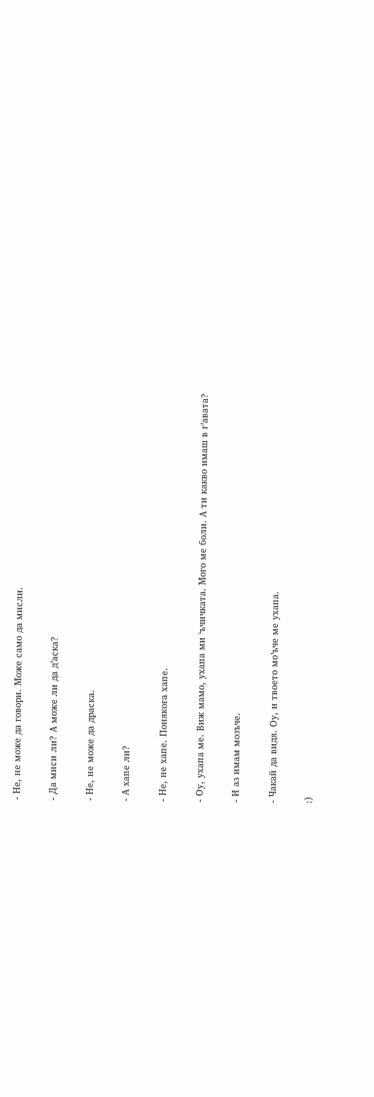- Не, не може да говори. Може само да мисли.

- Да миси ли? А може ли да д’аска?

- Не, не може да драска.

- А хапе ли?

- Не, не хапе. Понякога хапе.

- Оу, ухапа ме. Виж мамо, ухапа ми ‘ъчичката. Мого ме боли. А ти какво имаш в г’авата?

- И аз имам мозъче.

- Чакай да видя. Оу, и твоето мо’ъче ме ухапа.

:)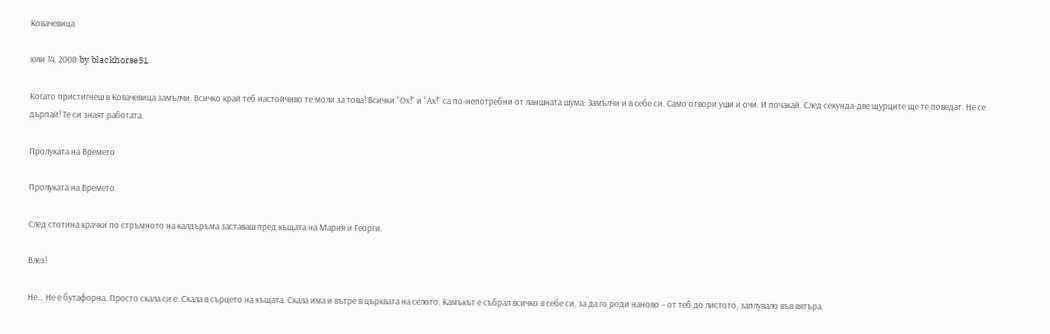Ковачевица

юли 14, 2008 by blackhorse51

Когато пристигнеш в Ковачевица замълчи. Всичко край теб настойчиво те моли за това! Всички “Ох!” и “Ах!” са по-непотребни от ланшната шума. Замълчи и в себе си. Само отвори уши и очи. И почакай. След секунда-две щурците ще те поведат. Не се дърпай! Те си знаят работата.

Пролуката на Времето

Пролуката на Времето

След стотина крачки по стръмното на калдъръма заставаш пред къщата на Мария и Георги.

Влез!

Не… Не е бутафорна. Просто скала си е. Скала в сърцето на къщата. Скала има и вътре в църквата на селото. Камъкът е събрал всичко в себе си, за да го роди наново – от теб до листото, заплувало във вятъра.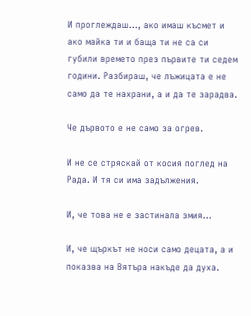И проглеждаш…, ако имаш късмет и ако майка ти и баща ти не са си губили времето през първите ти седем години. Разбираш, че лъжицата е не само да те нахрани, а и да те зарадва.

Че дървото е не само за огрев.

И не се стряскай от косия поглед на Рада. И тя си има задължения.

И, че това не е застинала змия…

И, че щъркът не носи само децата, а и показва на Вятъра накъде да духа.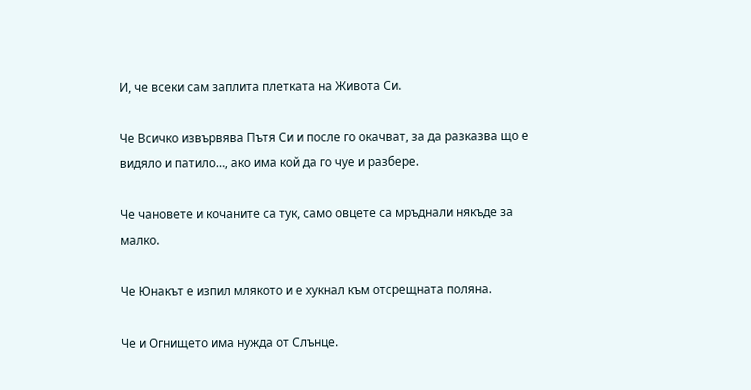И, че всеки сам заплита плетката на Живота Си.

Че Всичко извървява Пътя Си и после го окачват, за да разказва що е видяло и патило…, ако има кой да го чуе и разбере.

Че чановете и кочаните са тук, само овцете са мръднали някъде за малко.

Че Юнакът е изпил млякото и е хукнал към отсрещната поляна.

Че и Огнището има нужда от Слънце.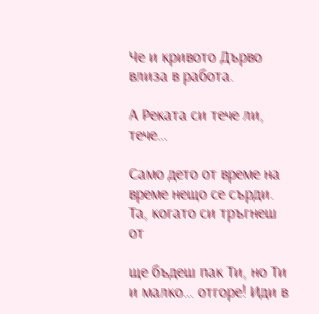Че и кривото Дърво влиза в работа.

А Реката си тече ли, тече…

Само дето от време на време нещо се сърди. Та, когато си тръгнеш от

ще бъдеш пак Ти, но Ти и малко… отгоре! Иди в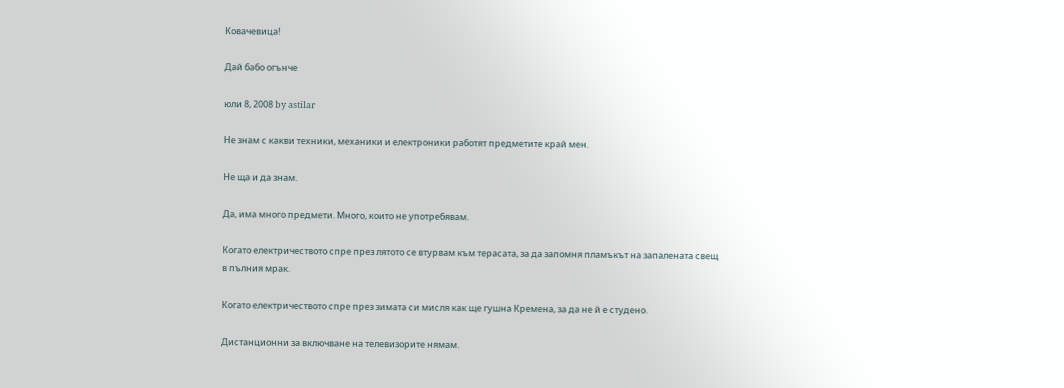Ковачевица!

Дай бабо огънче

юли 8, 2008 by astilar

Не знам с какви техники, механики и електроники работят предметите край мен.

Не ща и да знам.

Да, има много предмети. Много, които не употребявам.

Когато електричеството спре през лятото се втурвам към терасата, за да запомня пламъкът на запалената свещ в пълния мрак.

Когато електричеството спре през зимата си мисля как ще гушна Кремена, за да не й е студено.

Дистанционни за включване на телевизорите нямам.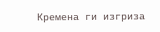Кремена ги изгриза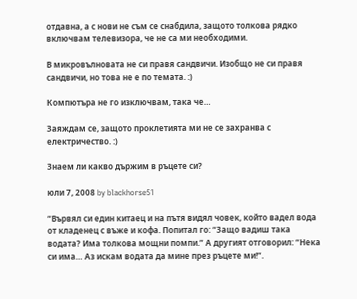отдавна, а с нови не съм се снабдила, защото толкова рядко включвам телевизора, че не са ми необходими.

В микровълновата не си правя сандвичи. Изобщо не си правя сандвичи, но това не е по темата. :)

Компютъра не го изключвам, така че…

Заяждам се, защото проклетията ми не се захранва с електричество. :)

Знаем ли какво държим в ръцете си?

юли 7, 2008 by blackhorse51

“Вървял си един китаец и на пътя видял човек, който вадел вода от кладенец с въже и кофа. Попитал го: “Защо вадиш така водата? Има толкова мощни помпи.” А другият отговорил: “Нека си има… Аз искам водата да мине през ръцете ми!”.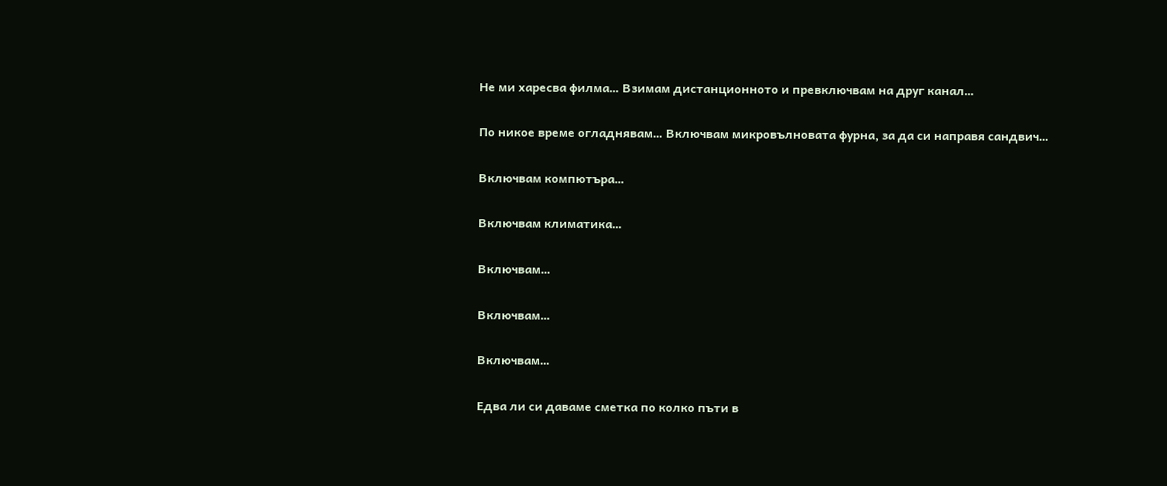Не ми харесва филма… Взимам дистанционното и превключвам на друг канал…

По никое време огладнявам… Включвам микровълновата фурна, за да си направя сандвич…

Включвам компютъра…

Включвам климатика…

Включвам…

Включвам…

Включвам…

Едва ли си даваме сметка по колко пъти в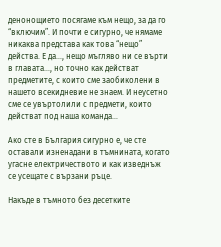денонощието посягаме към нещо, за да го “включим”. И почти е сигурно, че нямаме никаква представа как това “нещо” действа. Е да…, нещо мъгляво ни се върти в главата…, но точно как действат предметите, с които сме заобиколени в нашето всекидневие не знаем. И неусетно сме се увъртолили с предмети, които действат под наша команда…

Ако сте в България сигурно е, че сте оставали изненадани в тъмнината, когато угасне електричеството и как изведнъж се усещате с вързани ръце.

Накъде в тъмното без десетките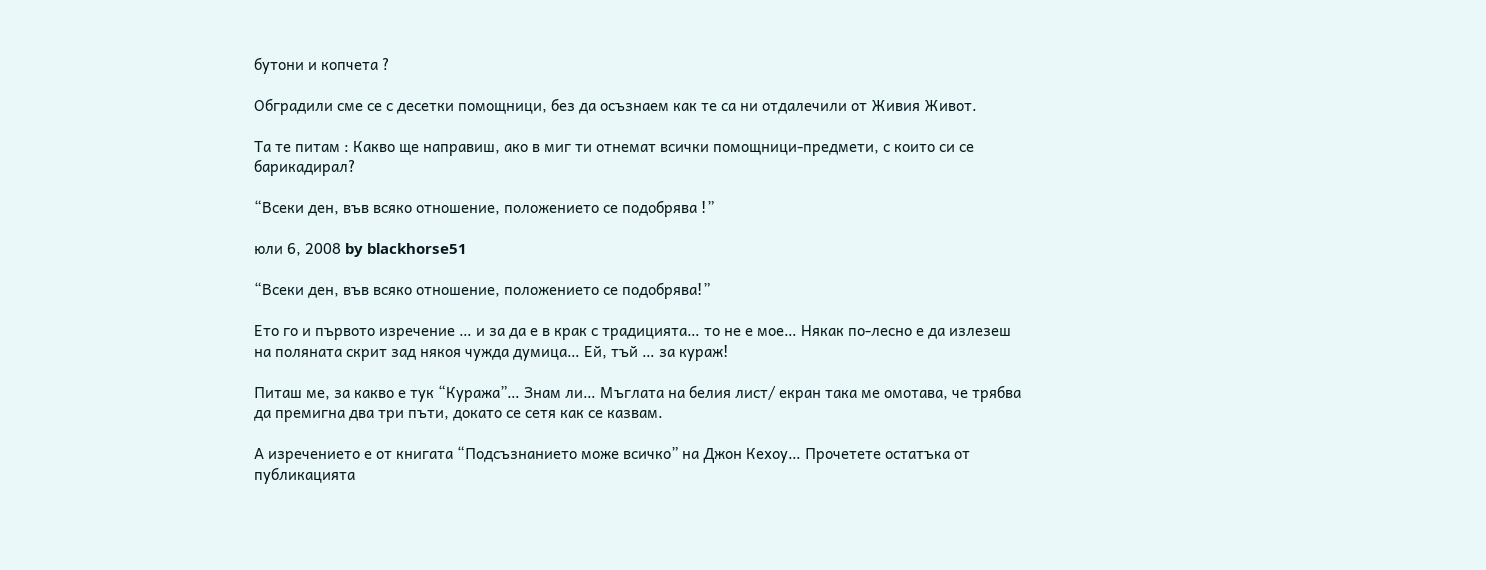бутони и копчета ?

Обградили сме се с десетки помощници, без да осъзнаем как те са ни отдалечили от Живия Живот.

Та те питам : Какво ще направиш, ако в миг ти отнемат всички помощници-предмети, с които си се барикадирал?

“Всеки ден, във всяко отношение, положението се подобрява !”

юли 6, 2008 by blackhorse51

“Всеки ден, във всяко отношение, положението се подобрява!”

Ето го и първото изречение … и за да е в крак с традицията… то не е мое… Някак по-лесно е да излезеш на поляната скрит зад някоя чужда думица… Ей, тъй … за кураж!

Питаш ме, за какво е тук “Куража”… Знам ли… Мъглата на белия лист/ екран така ме омотава, че трябва да премигна два три пъти, докато се сетя как се казвам.

А изречението е от книгата “Подсъзнанието може всичко” на Джон Кехоу… Прочетете остатъка от публикацията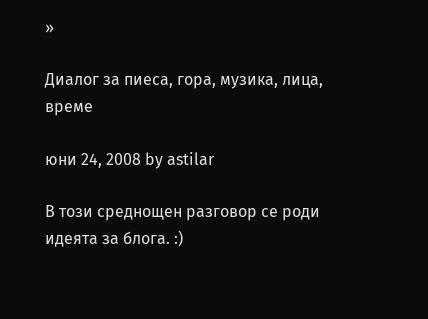»

Диалог за пиеса, гора, музика, лица, време

юни 24, 2008 by astilar

В този среднощен разговор се роди идеята за блога. :)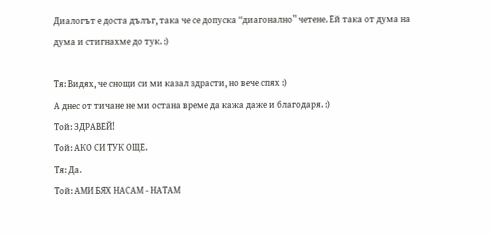Диалогът е доста дълъг, така че се допуска “диагонално” четене. Ей така от дума на дума и стигнахме до тук. :)

Тя: Видях, че снощи си ми казал здрасти, но вече спях :)
А днес от тичане не ми остана време да кажа даже и благодаря. :)
Той: ЗДРАВЕЙ!
Той: АКО СИ ТУК ОЩЕ.
Тя: Да.
Той: АМИ БЯХ НАСАМ - НАТАМ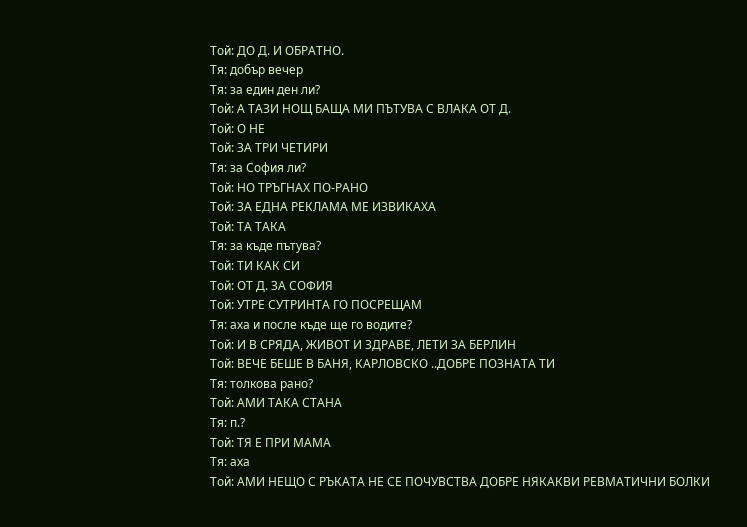Той: ДО Д. И ОБРАТНО.
Тя: добър вечер
Тя: за един ден ли?
Той: А ТАЗИ НОЩ БАЩА МИ ПЪТУВА С ВЛАКА ОТ Д.
Той: О НЕ
Той: ЗА ТРИ ЧЕТИРИ
Тя: за София ли?
Той: НО ТРЪГНАХ ПО-РАНО
Той: ЗА ЕДНА РЕКЛАМА МЕ ИЗВИКАХА
Той: ТА ТАКА
Тя: за къде пътува?
Той: ТИ КАК СИ
Той: ОТ Д. ЗА СОФИЯ
Той: УТРЕ СУТРИНТА ГО ПОСРЕЩАМ
Тя: аха и после къде ще го водите?
Той: И В СРЯДА, ЖИВОТ И ЗДРАВЕ, ЛЕТИ ЗА БЕРЛИН
Той: ВЕЧЕ БЕШЕ В БАНЯ, КАРЛОВСКО ..ДОБРЕ ПОЗНАТА ТИ
Тя: толкова рано?
Той: АМИ ТАКА СТАНА
Тя: п.?
Той: ТЯ Е ПРИ МАМА
Тя: аха
Той: АМИ НЕЩО С РЪКАТА НЕ СЕ ПОЧУВСТВА ДОБРЕ НЯКАКВИ РЕВМАТИЧНИ БОЛКИ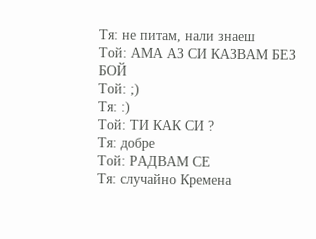Тя: не питам, нали знаеш
Той: АМА АЗ СИ КАЗВАМ БЕЗ БОЙ
Той: ;)
Тя: :)
Той: ТИ КАК СИ ?
Тя: добре
Той: РАДВАМ СЕ
Тя: случайно Кремена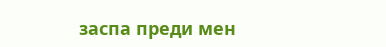заспа преди мен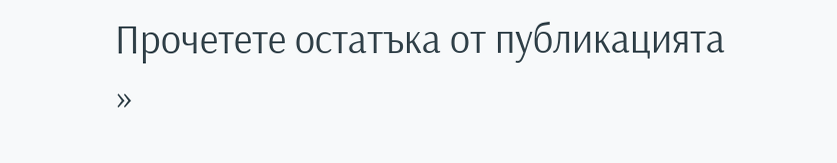Прочетете остатъка от публикацията »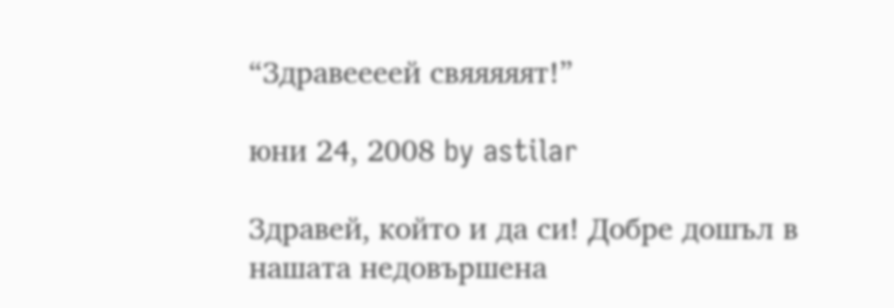“Здравеееей свяяяяят!”

юни 24, 2008 by astilar

Здравей, който и да си! Добре дошъл в нашата недовършена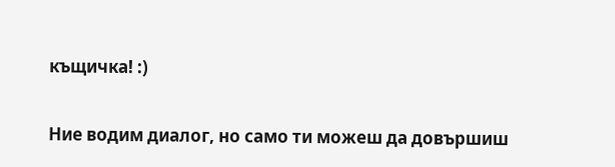къщичка! :)

Ние водим диалог, но само ти можеш да довършиш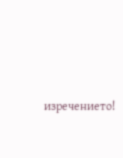изречението!